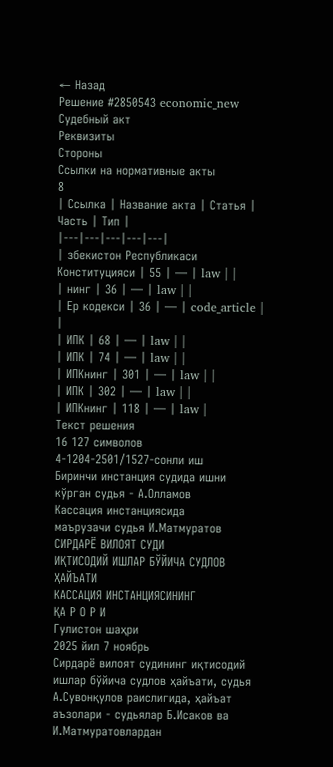← Назад
Решение #2850543 economic_new
Судебный акт
Реквизиты
Стороны
Ссылки на нормативные акты
8
| Ссылка | Название акта | Статья | Часть | Тип |
|---|---|---|---|---|
| збекистон Республикаси Конституцияси | 55 | — | law | |
| нинг | 36 | — | law | |
| Ер кодекси | 36 | — | code_article | |
| ИПК | 68 | — | law | |
| ИПК | 74 | — | law | |
| ИПКнинг | 301 | — | law | |
| ИПК | 302 | — | law | |
| ИПКнинг | 118 | — | law |
Текст решения
16 127 символов
4-1204-2501/1527-сонли иш
Биринчи инстанция судида ишни
кўрган судья - А.Олламов
Кассация инстанциясида
маърузачи судья И.Матмуратов
СИРДАРЁ ВИЛОЯТ СУДИ
ИҚТИСОДИЙ ИШЛАР БЎЙИЧА СУДЛОВ ҲАЙЪАТИ
КАССАЦИЯ ИНСТАНЦИЯСИНИНГ
ҚА Р О Р И
Гулистон шаҳри
2025 йил 7 ноябрь
Сирдарё вилоят судининг иқтисодий ишлар бўйича судлов ҳайъати, судья
А.Сувонқулов раислигида, ҳайъат аъзолари - судьялар Б.Исаков ва
И.Матмуратовлардан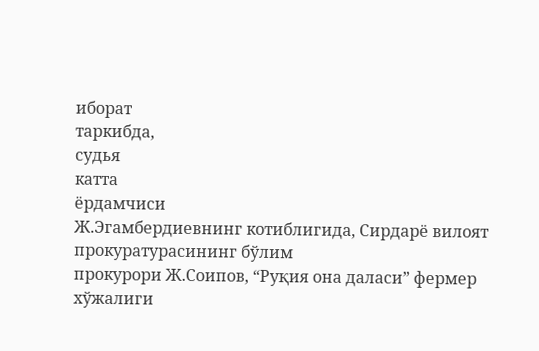иборат
таркибда,
судья
катта
ёрдамчиси
Ж.Эгамбердиевнинг котиблигида, Сирдарё вилоят прокуратурасининг бўлим
прокурори Ж.Соипов, “Руқия она даласи” фермер хўжалиги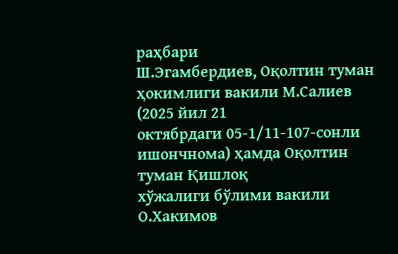раҳбари
Ш.Эгамбердиев, Оқолтин туман ҳокимлиги вакили М.Салиев (2025 йил 21
октябрдаги 05-1/11-107-сонли ишончнома) ҳамда Оқолтин туман Қишлоқ
хўжалиги бўлими вакили О.Хакимов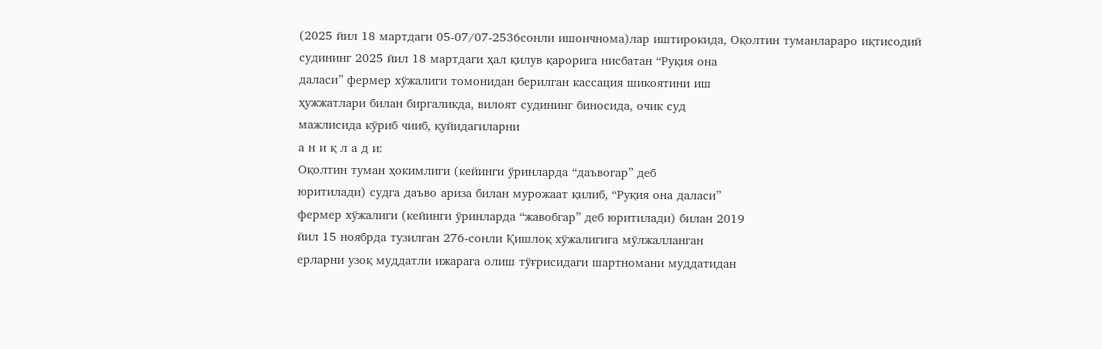(2025 йил 18 мартдаги 05-07/07-2536сонли ишончнома)лар иштирокида, Оқолтин туманлараро иқтисодий
судининг 2025 йил 18 мартдаги ҳал қилув қарорига нисбатан “Руқия она
даласи” фермер хўжалиги томонидан берилган кассация шикоятини иш
ҳужжатлари билан биргаликда, вилоят судининг биносида, очик суд
мажлисида кўриб чииб, қуйидагиларни
а н и қ л а д и:
Оқолтин туман ҳокимлиги (кейинги ўринларда “даъвогар” деб
юритилади) судга даъво ариза билан мурожаат қилиб, “Руқия она даласи”
фермер хўжалиги (кейинги ўринларда “жавобгар” деб юритилади) билан 2019
йил 15 ноябрда тузилган 276-сонли Қишлоқ хўжалигига мўлжалланган
ерларни узоқ муддатли ижарага олиш тўғрисидаги шартномани муддатидан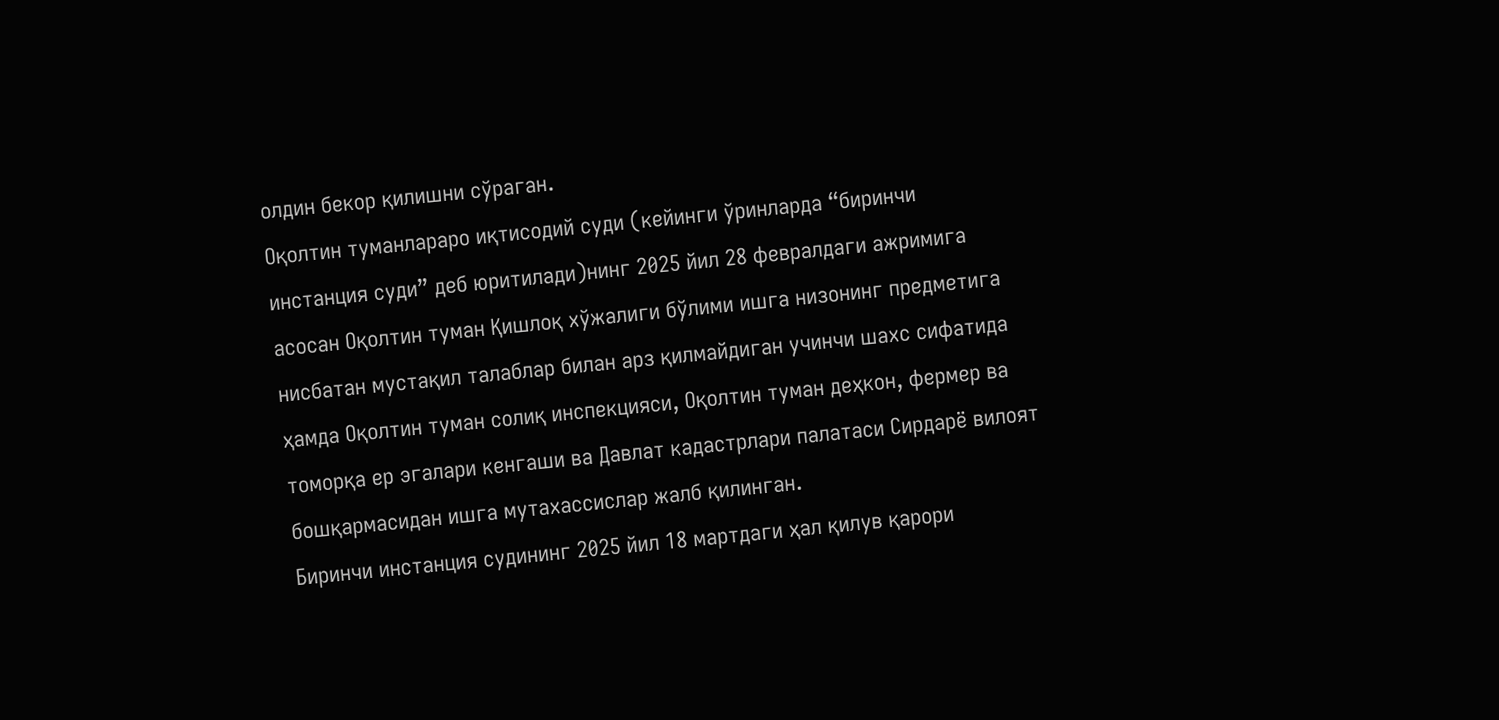олдин бекор қилишни сўраган.
Оқолтин туманлараро иқтисодий суди (кейинги ўринларда “биринчи
инстанция суди” деб юритилади)нинг 2025 йил 28 февралдаги ажримига
асосан Оқолтин туман Қишлоқ хўжалиги бўлими ишга низонинг предметига
нисбатан мустақил талаблар билан арз қилмайдиган учинчи шахс сифатида
ҳамда Оқолтин туман солиқ инспекцияси, Оқолтин туман деҳкон, фермер ва
томорқа ер эгалари кенгаши ва Давлат кадастрлари палатаси Сирдарё вилоят
бошқармасидан ишга мутахассислар жалб қилинган.
Биринчи инстанция судининг 2025 йил 18 мартдаги ҳал қилув қарори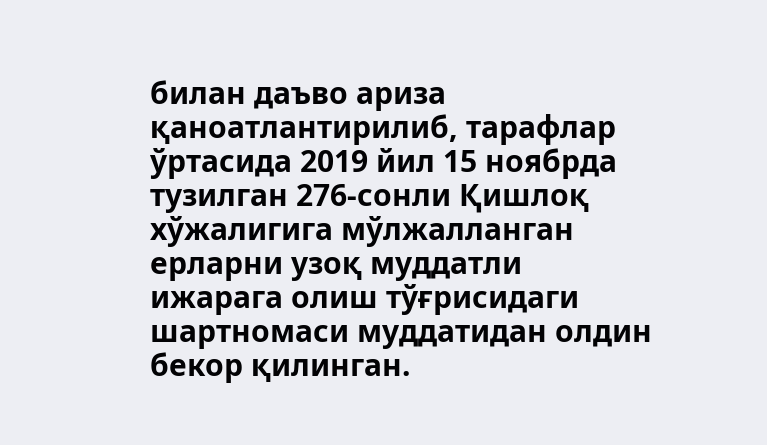билан даъво ариза қаноатлантирилиб, тарафлар ўртасида 2019 йил 15 ноябрда
тузилган 276-сонли Қишлоқ хўжалигига мўлжалланган ерларни узоқ муддатли
ижарага олиш тўғрисидаги шартномаси муддатидан олдин бекор қилинган.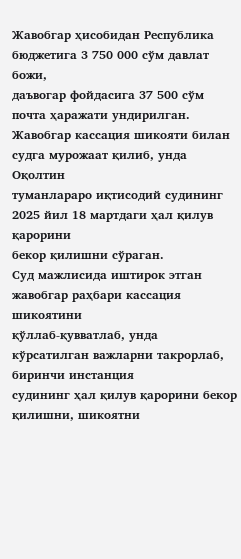Жавобгар ҳисобидан Республика бюджетига 3 750 000 сўм давлат божи,
даъвогар фойдасига 37 500 сўм почта ҳаражати ундирилган.
Жавобгар кассация шикояти билан судга мурожаат қилиб, унда Оқолтин
туманлараро иқтисодий судининг 2025 йил 18 мартдаги ҳал қилув қарорини
бекор қилишни сўраган.
Суд мажлисида иштирок этган жавобгар раҳбари кассация шикоятини
қўллаб-қувватлаб, унда кўрсатилган важларни такрорлаб, биринчи инстанция
судининг ҳал қилув қарорини бекор қилишни, шикоятни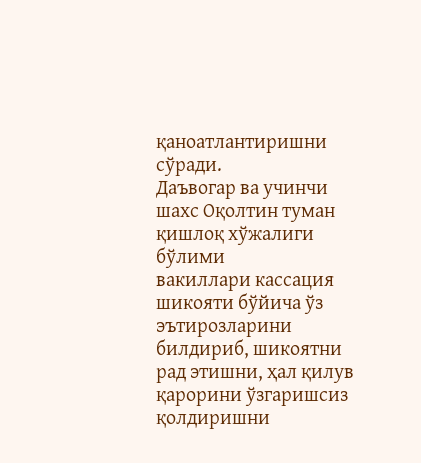қаноатлантиришни
сўради.
Даъвогар ва учинчи шахс Оқолтин туман қишлоқ хўжалиги бўлими
вакиллари кассация шикояти бўйича ўз эътирозларини билдириб, шикоятни
рад этишни, ҳал қилув қарорини ўзгаришсиз қолдиришни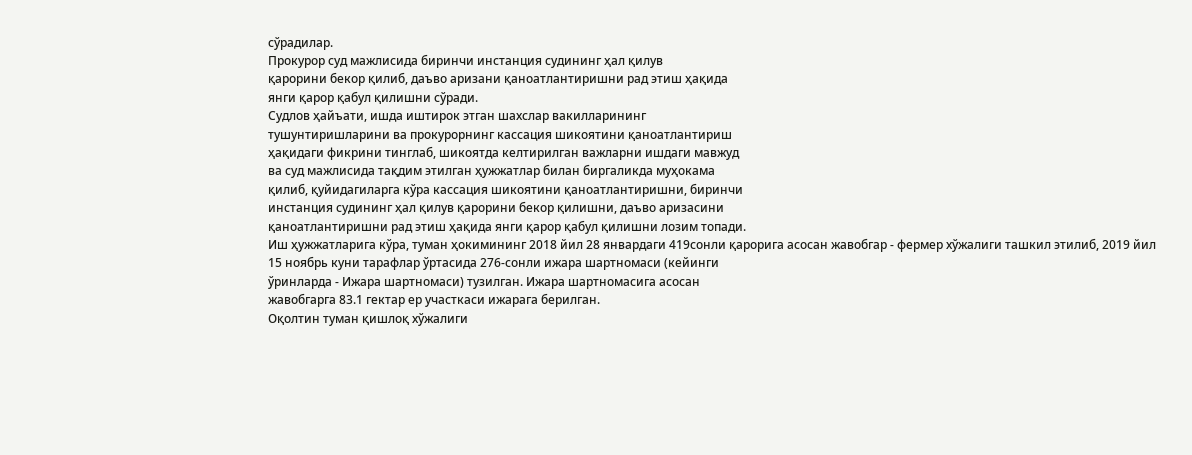сўрадилар.
Прокурор суд мажлисида биринчи инстанция судининг ҳал қилув
қарорини бекор қилиб, даъво аризани қаноатлантиришни рад этиш ҳақида
янги қарор қабул қилишни сўради.
Судлов ҳайъати, ишда иштирок этган шахслар вакилларининг
тушунтиришларини ва прокурорнинг кассация шикоятини қаноатлантириш
ҳақидаги фикрини тинглаб, шикоятда келтирилган важларни ишдаги мавжуд
ва суд мажлисида тақдим этилган ҳужжатлар билан биргаликда муҳокама
қилиб, қуйидагиларга кўра кассация шикоятини қаноатлантиришни, биринчи
инстанция судининг ҳал қилув қарорини бекор қилишни, даъво аризасини
қаноатлантиришни рад этиш ҳақида янги қарор қабул қилишни лозим топади.
Иш ҳужжатларига кўра, туман ҳокимининг 2018 йил 28 январдаги 419сонли қарорига асосан жавобгар - фермер хўжалиги ташкил этилиб, 2019 йил
15 ноябрь куни тарафлар ўртасида 276-сонли ижара шартномаси (кейинги
ўринларда - Ижара шартномаси) тузилган. Ижара шартномасига асосан
жавобгарга 83.1 гектар ер участкаси ижарага берилган.
Оқолтин туман қишлоқ хўжалиги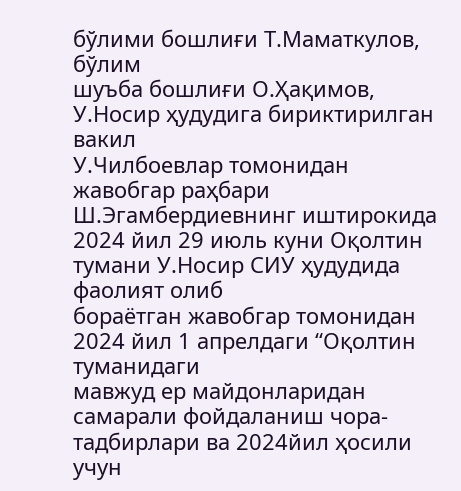бўлими бошлиғи Т.Маматкулов, бўлим
шуъба бошлиғи О.Ҳақимов, У.Носир ҳудудига бириктирилган вакил
У.Чилбоевлар томонидан жавобгар раҳбари Ш.Эгамбердиевнинг иштирокида
2024 йил 29 июль куни Оқолтин тумани У.Носир СИУ ҳудудида фаолият олиб
бораётган жавобгар томонидан 2024 йил 1 апрелдаги “Оқолтин туманидаги
мавжуд ер майдонларидан самарали фойдаланиш чора-тадбирлари ва 2024йил ҳосили учун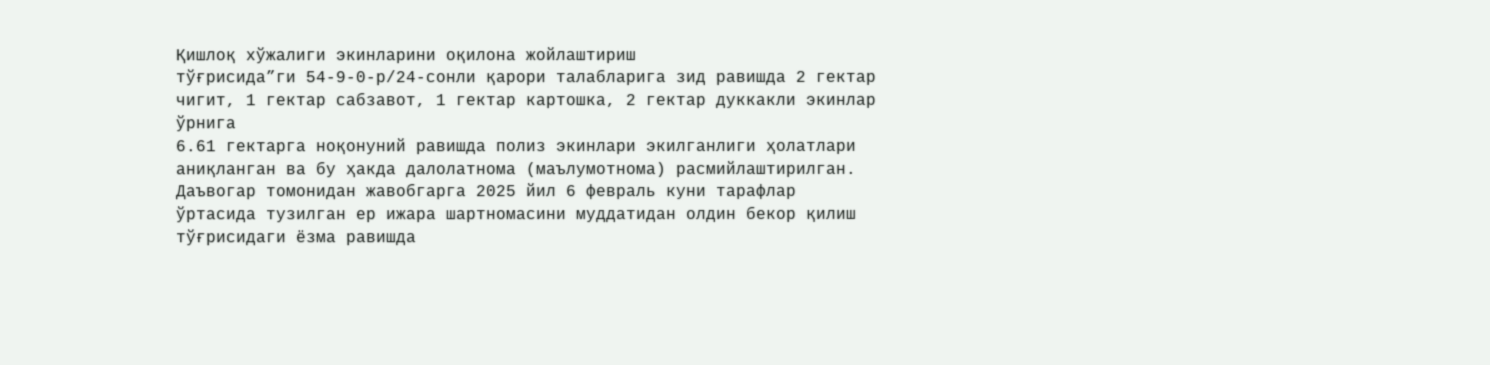Қишлоқ хўжалиги экинларини оқилона жойлаштириш
тўғрисида”ги 54-9-0-р/24-сонли қарори талабларига зид равишда 2 гектар
чигит, 1 гектар сабзавот, 1 гектар картошка, 2 гектар дуккакли экинлар ўрнига
6.61 гектарга ноқонуний равишда полиз экинлари экилганлиги ҳолатлари
аниқланган ва бу ҳакда далолатнома (маълумотнома) расмийлаштирилган.
Даъвогар томонидан жавобгарга 2025 йил 6 февраль куни тарафлар
ўртасида тузилган ер ижара шартномасини муддатидан олдин бекор қилиш
тўғрисидаги ёзма равишда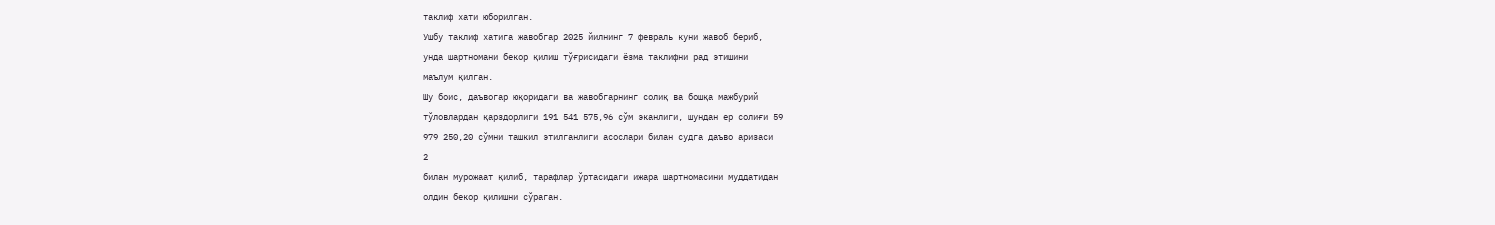таклиф хати юборилган.
Ушбу таклиф хатига жавобгар 2025 йилнинг 7 февраль куни жавоб бериб,
унда шартномани бекор қилиш тўғрисидаги ёзма таклифни рад этишини
маълум қилган.
Шу боис, даъвогар юқоридаги ва жавобгарнинг солиқ ва бошқа мажбурий
тўловлардан қарздорлиги 191 541 575,96 сўм эканлиги, шундан ер солиғи 59
979 250,20 сўмни ташкил этилганлиги асослари билан судга даъво аризаси
2
билан мурожаат қилиб, тарафлар ўртасидаги ижара шартномасини муддатидан
олдин бекор қилишни сўраган.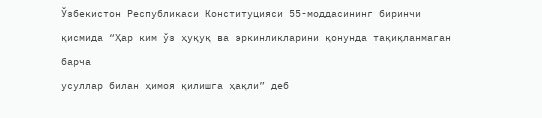Ўзбекистон Республикаси Конституцияси 55-моддасининг биринчи
қисмида “Ҳар ким ўз ҳуқуқ ва эркинликларини қонунда тақиқланмаган барча
усуллар билан ҳимоя қилишга ҳақли” деб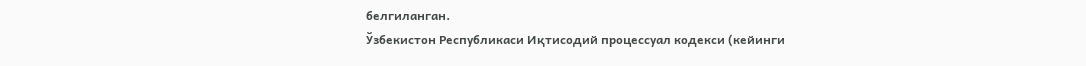белгиланган.
Ўзбекистон Республикаси Иқтисодий процессуал кодекси (кейинги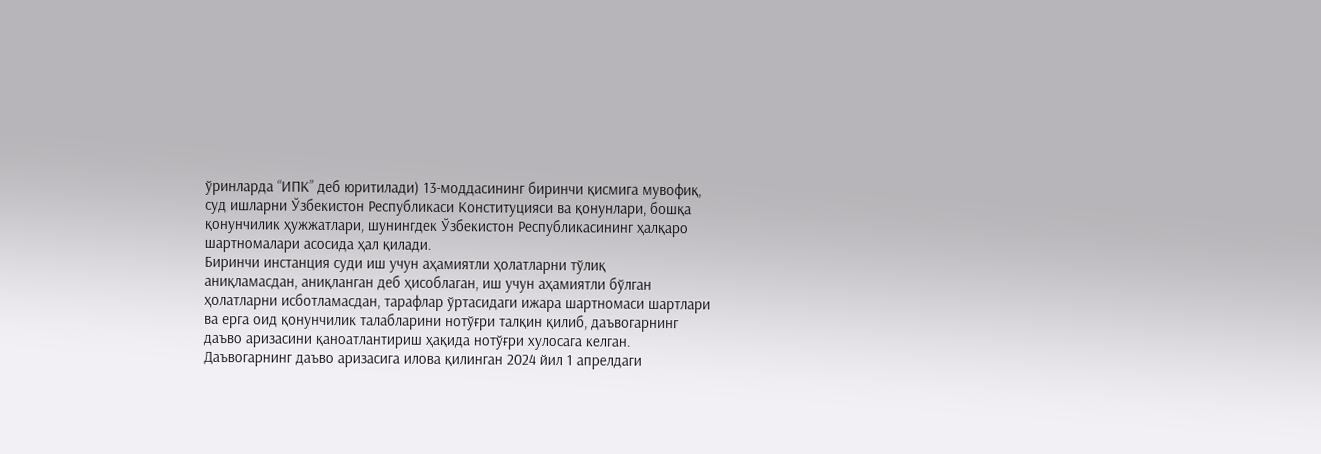ўринларда “ИПК” деб юритилади) 13-моддасининг биринчи қисмига мувофиқ,
суд ишларни Ўзбекистон Республикаси Конституцияси ва қонунлари, бошқа
қонунчилик ҳужжатлари, шунингдек Ўзбекистон Республикасининг ҳалқаро
шартномалари асосида ҳал қилади.
Биринчи инстанция суди иш учун аҳамиятли ҳолатларни тўлиқ
аниқламасдан, аниқланган деб ҳисоблаган, иш учун аҳамиятли бўлган
ҳолатларни исботламасдан, тарафлар ўртасидаги ижара шартномаси шартлари
ва ерга оид қонунчилик талабларини нотўғри талқин қилиб, даъвогарнинг
даъво аризасини қаноатлантириш ҳақида нотўғри хулосага келган.
Даъвогарнинг даъво аризасига илова қилинган 2024 йил 1 апрелдаги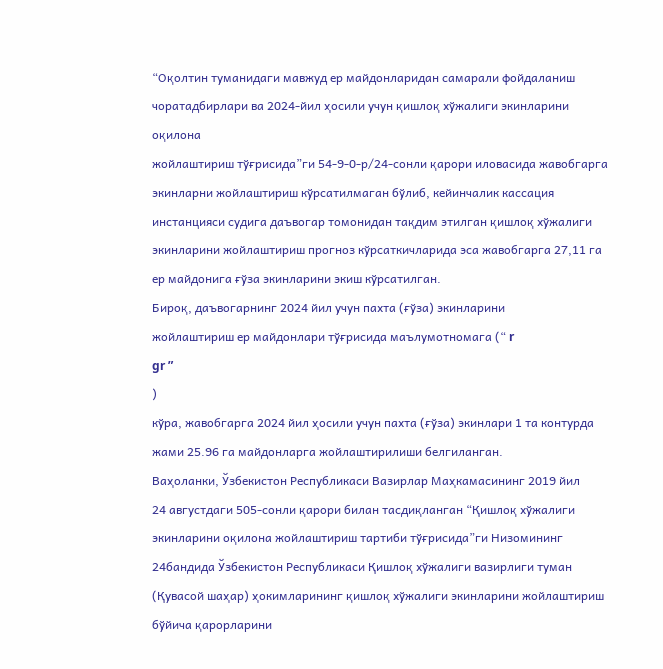“Оқолтин туманидаги мавжуд ер майдонларидан самарали фойдаланиш чоратадбирлари ва 2024-йил ҳосили учун қишлоқ хўжалиги экинларини оқилона
жойлаштириш тўғрисида”ги 54-9-0-р/24-сонли қарори иловасида жавобгарга
экинларни жойлаштириш кўрсатилмаган бўлиб, кейинчалик кассация
инстанцияси судига даъвогар томонидан тақдим этилган қишлоқ хўжалиги
экинларини жойлаштириш прогноз кўрсаткичларида эса жавобгарга 27,11 га
ер майдонига ғўза экинларини экиш кўрсатилган.
Бироқ, даъвогарнинг 2024 йил учун пахта (ғўза) экинларини
жойлаштириш ер майдонлари тўғрисида маълумотномага (“ r
gr ”
)
кўра, жавобгарга 2024 йил ҳосили учун пахта (ғўза) экинлари 1 та контурда
жами 25.96 га майдонларга жойлаштирилиши белгиланган.
Ваҳоланки, Ўзбекистон Республикаси Вазирлар Маҳкамасининг 2019 йил
24 августдаги 505-сонли қарори билан тасдиқланган “Қишлоқ хўжалиги
экинларини оқилона жойлаштириш тартиби тўғрисида”ги Низомининг 24бандида Ўзбекистон Республикаси Қишлоқ хўжалиги вазирлиги туман
(Қувасой шаҳар) ҳокимларининг қишлоқ хўжалиги экинларини жойлаштириш
бўйича қарорларини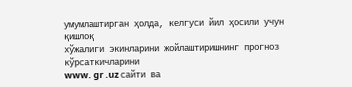умумлаштирган ҳолда, келгуси йил ҳосили учун қишлоқ
хўжалиги экинларини жойлаштиришнинг прогноз кўрсаткичларини
www. gr .uz сайти ва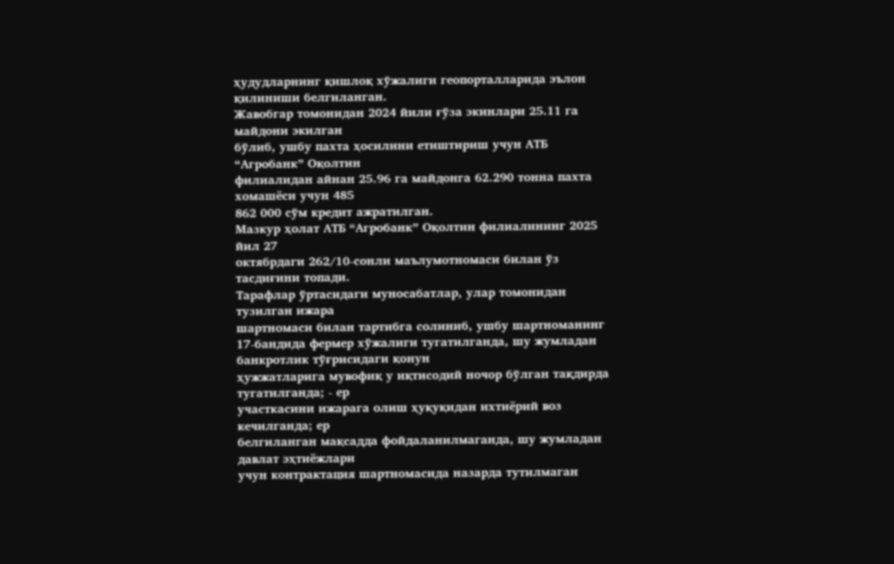ҳудудларнинг қишлоқ хўжалиги геопорталларида эълон
қилиниши белгиланган.
Жавобгар томонидан 2024 йили ғўза экинлари 25.11 га майдони экилган
бўлиб, ушбу пахта ҳосилини етиштириш учун АТБ “Агробанк” Оқолтин
филиалидан айнан 25.96 га майдонга 62.290 тонна пахта хомашёси учун 485
862 000 сўм кредит ажратилган.
Мазкур ҳолат АТБ “Агробанк” Оқолтин филиалининг 2025 йил 27
октябрдаги 262/10-сонли маълумотномаси билан ўз тасдиғини топади.
Тарафлар ўртасидаги муносабатлар, улар томонидан тузилган ижара
шартномаси билан тартибга солиниб, ушбу шартноманинг 17-бандида фермер хўжалиги тугатилганда, шу жумладан банкротлик тўғрисидаги қонун
ҳужжатларига мувофиқ у иқтисодий ночор бўлган тақдирда тугатилганда; - ер
участкасини ижарага олиш ҳуқуқидан ихтиёрий воз кечилганда; ер
белгиланган мақсадда фойдаланилмаганда, шу жумладан давлат эҳтиёжлари
учун контрактация шартномасида назарда тутилмаган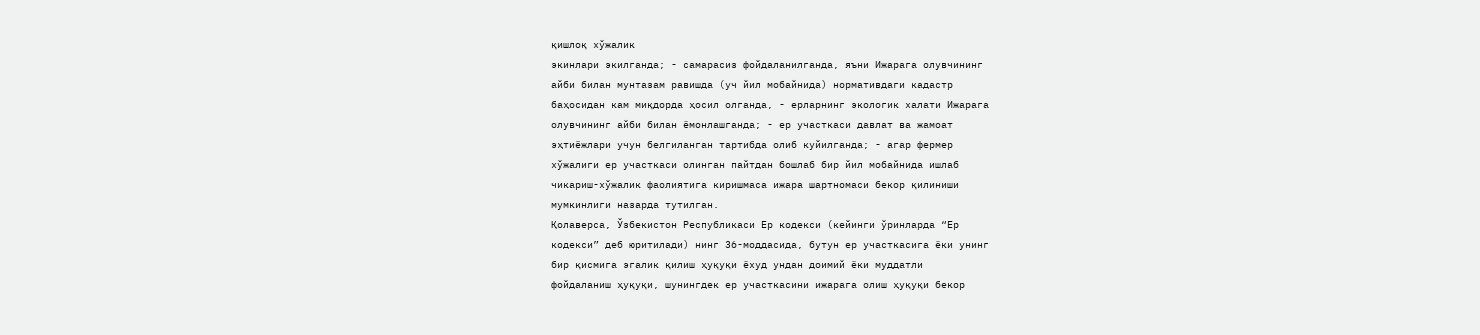қишлоқ хўжалик
экинлари экилганда; - самарасиз фойдаланилганда, яъни Ижарага олувчининг
айби билан мунтазам равишда (уч йил мобайнида) нормативдаги кадастр
баҳосидан кам миқдорда ҳосил олганда, - ерларнинг экологик халати Ижарага
олувчининг айби билан ёмонлашганда; - ер участкаси давлат ва жамоат
эҳтиёжлари учун белгиланган тартибда олиб куйилганда; - агар фермер
хўжалиги ер участкаси олинган пайтдан бошлаб бир йил мобайнида ишлаб
чикариш-хўжалик фаолиятига киришмаса ижара шартномаси бекор қилиниши
мумкинлиги назарда тутилган.
Қолаверса, Ўзбекистон Республикаси Ер кодекси (кейинги ўринларда “Ер
кодекси” деб юритилади) нинг 36-моддасида, бутун ер участкасига ёки унинг
бир қисмига эгалик қилиш ҳуқуқи ёхуд ундан доимий ёки муддатли
фойдаланиш ҳуқуқи, шунингдек ер участкасини ижарага олиш ҳуқуқи бекор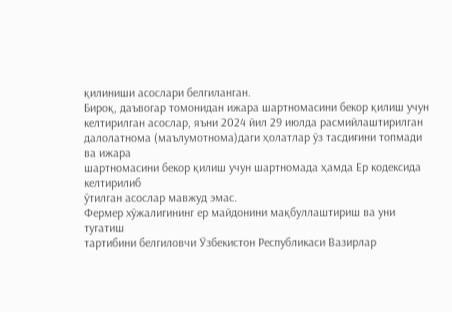қилиниши асослари белгиланган.
Бироқ, даъвогар томонидан ижара шартномасини бекор қилиш учун
келтирилган асослар, яъни 2024 йил 29 июлда расмийлаштирилган
далолатнома (маълумотнома)даги ҳолатлар ўз тасдиғини топмади ва ижара
шартномасини бекор қилиш учун шартномада ҳамда Ер кодексида келтирилиб
ўтилган асослар мавжуд эмас.
Фермер хўжалигининг ер майдонини мақбуллаштириш ва уни тугатиш
тартибини белгиловчи Ўзбекистон Республикаси Вазирлар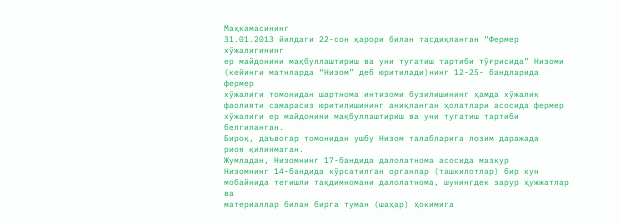Маҳкамасининг
31.01.2013 йилдаги 22-сон қарори билан тасдиқланган “Фермер хўжалигининг
ер майдонини мақбуллаштириш ва уни тугатиш тартиби тўғрисида” Низоми
(кейинги матнларда “Низом” деб юритилади)нинг 12-25- бандларида фермер
хўжалиги томонидан шартнома интизоми бузилишининг ҳамда хўжалик
фаолияти самарасиз юритилишининг аниқланган ҳолатлари асосида фермер
хўжалиги ер майдонини мақбуллаштириш ва уни тугатиш тартиби
белгиланган.
Бироқ, даъвогар томонидан ушбу Низом талабларига лозим даражада
риоя қилинмаган.
Жумладан, Низомнинг 17-бандида далолатнома асосида мазкур
Низомнинг 14-бандида кўрсатилган органлар (ташкилотлар) бир кун мобайнида тегишли тақдимномани далолатнома, шунингдек зарур ҳужжатлар ва
материаллар билан бирга туман (шаҳар) ҳокимига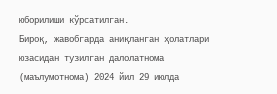юборилиши кўрсатилган.
Бироқ, жавобгарда аниқланган ҳолатлари юзасидан тузилган далолатнома
(маълумотнома) 2024 йил 29 июлда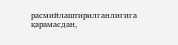расмийлаштирилганлигига қарамасдан,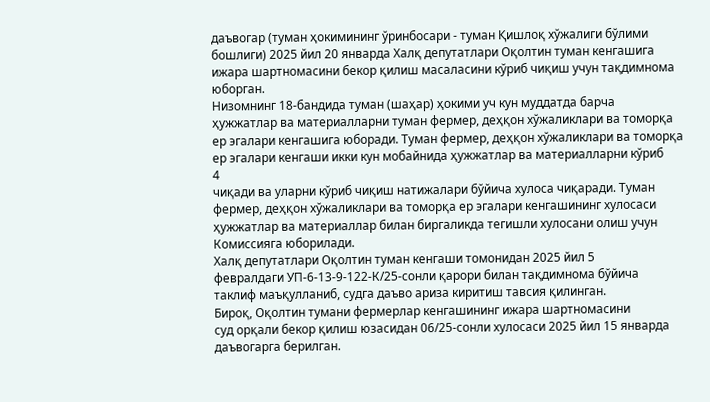даъвогар (туман ҳокимининг ўринбосари - туман Қишлоқ хўжалиги бўлими
бошлиги) 2025 йил 20 январда Халқ депутатлари Оқолтин туман кенгашига
ижара шартномасини бекор қилиш масаласини кўриб чиқиш учун тақдимнома
юборган.
Низомнинг 18-бандида туман (шаҳар) ҳокими уч кун муддатда барча
ҳужжатлар ва материалларни туман фермер, деҳқон хўжаликлари ва томорқа
ер эгалари кенгашига юборади. Туман фермер, деҳқон хўжаликлари ва томорқа
ер эгалари кенгаши икки кун мобайнида ҳужжатлар ва материалларни кўриб
4
чиқади ва уларни кўриб чиқиш натижалари бўйича хулоса чиқаради. Туман
фермер, деҳқон хўжаликлари ва томорқа ер эгалари кенгашининг хулосаси
ҳужжатлар ва материаллар билан биргаликда тегишли хулосани олиш учун
Комиссияга юборилади.
Халқ депутатлари Оқолтин туман кенгаши томонидан 2025 йил 5
февралдаги УП-6-13-9-122-К/25-сонли қарори билан тақдимнома бўйича
таклиф маъқулланиб, судга даъво ариза киритиш тавсия қилинган.
Бироқ, Оқолтин тумани фермерлар кенгашининг ижара шартномасини
суд орқали бекор қилиш юзасидан 06/25-сонли хулосаси 2025 йил 15 январда
даъвогарга берилган.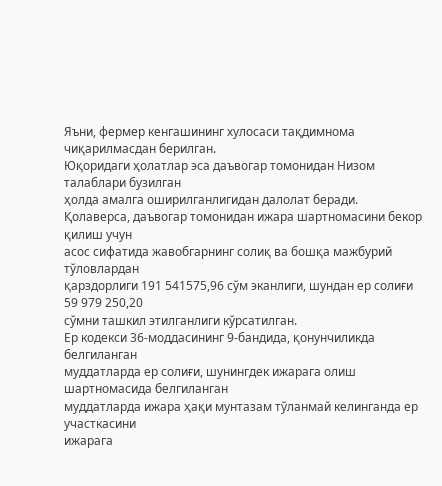Яъни, фермер кенгашининг хулосаси тақдимнома
чиқарилмасдан берилган.
Юқоридаги ҳолатлар эса даъвогар томонидан Низом талаблари бузилган
ҳолда амалга оширилганлигидан далолат беради.
Қолаверса, даъвогар томонидан ижара шартномасини бекор қилиш учун
асос сифатида жавобгарнинг солиқ ва бошқа мажбурий тўловлардан
қарздорлиги 191 541575,96 сўм эканлиги, шундан ер солиғи 59 979 250,20
сўмни ташкил этилганлиги кўрсатилган.
Ер кодекси 36-моддасининг 9-бандида, қонунчиликда белгиланган
муддатларда ер солиғи, шунингдек ижарага олиш шартномасида белгиланган
муддатларда ижара ҳақи мунтазам тўланмай келинганда ер участкасини
ижарага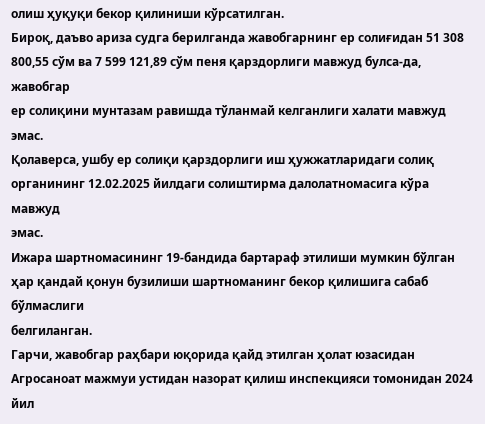олиш ҳуқуқи бекор қилиниши кўрсатилган.
Бироқ, даъво ариза судга берилганда жавобгарнинг ер солиғидан 51 308
800,55 сўм ва 7 599 121,89 сўм пеня қарздорлиги мавжуд булса-да, жавобгар
ер солиқини мунтазам равишда тўланмай келганлиги халати мавжуд эмас.
Қолаверса, ушбу ер солиқи қарздорлиги иш ҳужжатларидаги солиқ
органининг 12.02.2025 йилдаги солиштирма далолатномасига кўра мавжуд
эмас.
Ижара шартномасининг 19-бандида бартараф этилиши мумкин бўлган
ҳар қандай қонун бузилиши шартноманинг бекор қилишига сабаб бўлмаслиги
белгиланган.
Гарчи, жавобгар раҳбари юқорида қайд этилган ҳолат юзасидан
Агросаноат мажмуи устидан назорат қилиш инспекцияси томонидан 2024 йил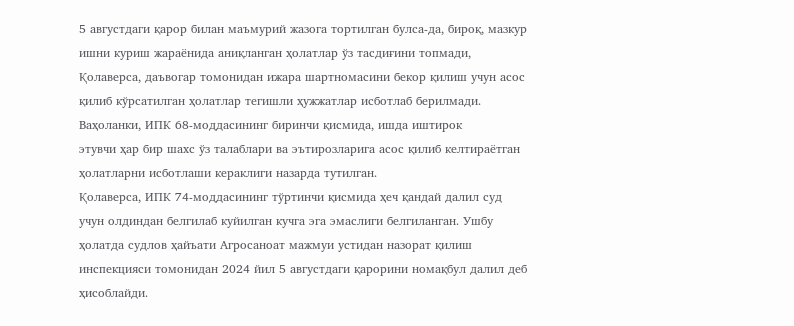5 августдаги қарор билан маъмурий жазога тортилган булса-да, бироқ, мазкур
ишни куриш жараёнида аниқланган ҳолатлар ўз тасдиғини топмади,
Қолаверса, даъвогар томонидан ижара шартномасини бекор қилиш учун асос
қилиб кўрсатилган ҳолатлар тегишли ҳужжатлар исботлаб берилмади.
Ваҳоланки, ИПК 68-моддасининг биринчи қисмида, ишда иштирок
этувчи ҳар бир шахс ўз талаблари ва эътирозларига асос қилиб келтираётган
ҳолатларни исботлаши кераклиги назарда тутилган.
Қолаверса, ИПК 74-моддасининг тўртинчи қисмида ҳеч қандай далил суд
учун олдиндан белгилаб куйилган кучга эга эмаслиги белгиланган. Ушбу
ҳолатда судлов ҳайъати Агросаноат мажмуи устидан назорат қилиш
инспекцияси томонидан 2024 йил 5 августдаги қарорини номақбул далил деб
ҳисоблайди.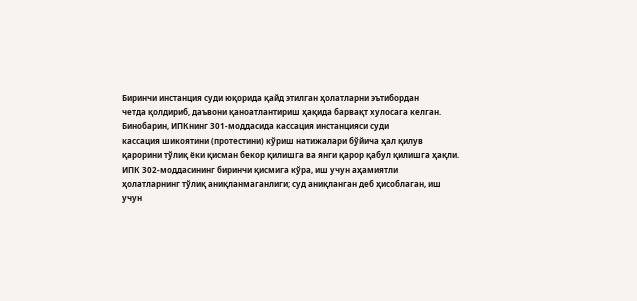Биринчи инстанция суди юқорида қайд этилган ҳолатларни эътибордан
четда қолдириб, даъвони қаноатлантириш ҳақида барвақт хулосага келган.
Бинобарин, ИПКнинг 301-моддасида кассация инстанцияси суди
кассация шикоятини (протестини) кўриш натижалари бўйича ҳал қилув
қарорини тўлиқ ёки қисман бекор қилишга ва янги қарор қабул қилишга ҳақли.
ИПК 302-моддасининг биринчи қисмига кўра, иш учун аҳамиятли
ҳолатларнинг тўлиқ аниқланмаганлиги; суд аниқланган деб ҳисоблаган, иш
учун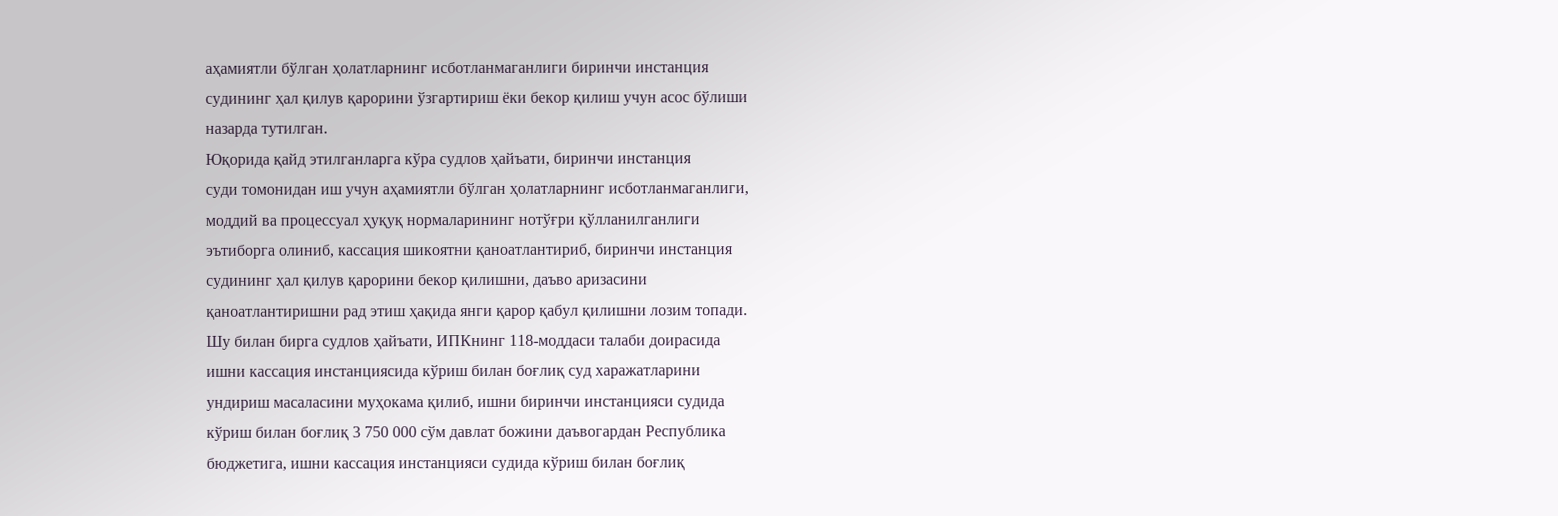аҳамиятли бўлган ҳолатларнинг исботланмаганлиги биринчи инстанция
судининг ҳал қилув қарорини ўзгартириш ёки бекор қилиш учун асос бўлиши
назарда тутилган.
Юқорида қайд этилганларга кўра судлов ҳайъати, биринчи инстанция
суди томонидан иш учун аҳамиятли бўлган ҳолатларнинг исботланмаганлиги,
моддий ва процессуал ҳуқуқ нормаларининг нотўғри қўлланилганлиги
эътиборга олиниб, кассация шикоятни қаноатлантириб, биринчи инстанция
судининг ҳал қилув қарорини бекор қилишни, даъво аризасини
қаноатлантиришни рад этиш ҳақида янги қарор қабул қилишни лозим топади.
Шу билан бирга судлов ҳайъати, ИПКнинг 118-моддаси талаби доирасида
ишни кассация инстанциясида кўриш билан боғлиқ суд харажатларини
ундириш масаласини муҳокама қилиб, ишни биринчи инстанцияси судида
кўриш билан боғлиқ 3 750 000 сўм давлат божини даъвогардан Республика
бюджетига, ишни кассация инстанцияси судида кўриш билан боғлиқ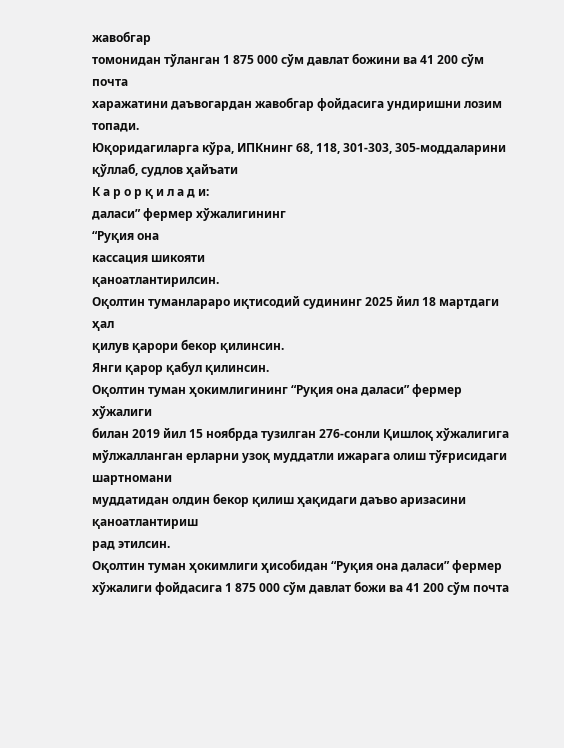жавобгар
томонидан тўланган 1 875 000 сўм давлат божини ва 41 200 сўм почта
харажатини даъвогардан жавобгар фойдасига ундиришни лозим топади.
Юқоридагиларга кўра, ИПКнинг 68, 118, 301-303, 305-моддаларини
қўллаб, судлов ҳайъати
К а р о р қ и л а д и:
даласи” фермер хўжалигининг
“Руқия она
кассация шикояти
қаноатлантирилсин.
Оқолтин туманлараро иқтисодий судининг 2025 йил 18 мартдаги ҳал
қилув қарори бекор қилинсин.
Янги қарор қабул қилинсин.
Оқолтин туман ҳокимлигининг “Руқия она даласи” фермер хўжалиги
билан 2019 йил 15 ноябрда тузилган 276-сонли Қишлоқ хўжалигига
мўлжалланган ерларни узоқ муддатли ижарага олиш тўғрисидаги шартномани
муддатидан олдин бекор қилиш ҳақидаги даъво аризасини қаноатлантириш
рад этилсин.
Оқолтин туман ҳокимлиги ҳисобидан “Руқия она даласи” фермер
хўжалиги фойдасига 1 875 000 сўм давлат божи ва 41 200 сўм почта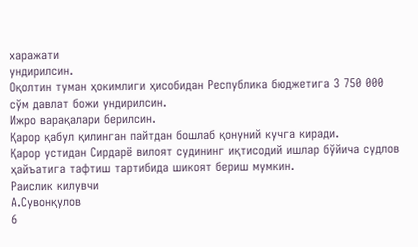харажати
ундирилсин.
Оқолтин туман ҳокимлиги ҳисобидан Республика бюджетига 3 750 000
сўм давлат божи ундирилсин.
Ижро варақалари берилсин.
Қарор қабул қилинган пайтдан бошлаб қонуний кучга киради.
Қарор устидан Сирдарё вилоят судининг иқтисодий ишлар бўйича судлов
ҳайъатига тафтиш тартибида шикоят бериш мумкин.
Раислик килувчи
А.Сувонқулов
6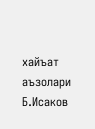хайъат аъзолари
Б.Исаков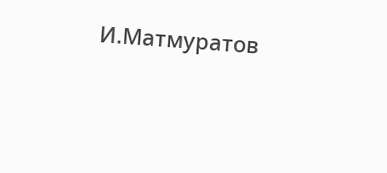И.Матмуратов